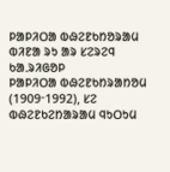ᱞᱟᱞᱤᱛᱟ ᱵᱷᱮᱱᱠᱴᱚᱨᱟᱢ
ᱵᱤᱱᱟ ᱨᱩ ᱟᱨ ᱥᱮᱨᱮᱧ ᱠᱟᱹᱨᱤᱜᱚᱞ
ᱞᱟᱞᱤᱛᱟ ᱵᱷᱮᱱᱠᱴᱨᱟᱴᱚᱢ (1909ᱼ1992), ᱥᱮ ᱵᱷᱮᱱᱠᱮᱴᱟᱨᱟᱢ ᱧᱩᱛᱩᱢ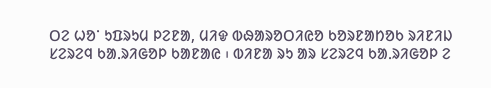ᱛᱮ ᱦᱚᱸ ᱩᱯᱨᱩᱢ ᱞᱮᱱᱟ, ᱢᱤᱫ ᱵᱷᱟᱨᱚᱛᱤᱭᱚ ᱠᱚᱨᱱᱟᱴᱚᱠ ᱨᱤᱱᱤᱡ ᱥᱮᱨᱮᱧ ᱠᱟᱹᱨᱤᱜᱚᱞ ᱠᱟᱱᱟᱭ ᱾ ᱵᱤᱱᱟ ᱨᱩ ᱟᱨ ᱥᱮᱨᱮᱧ ᱠᱟᱹᱨᱤᱜᱚᱞ ᱮ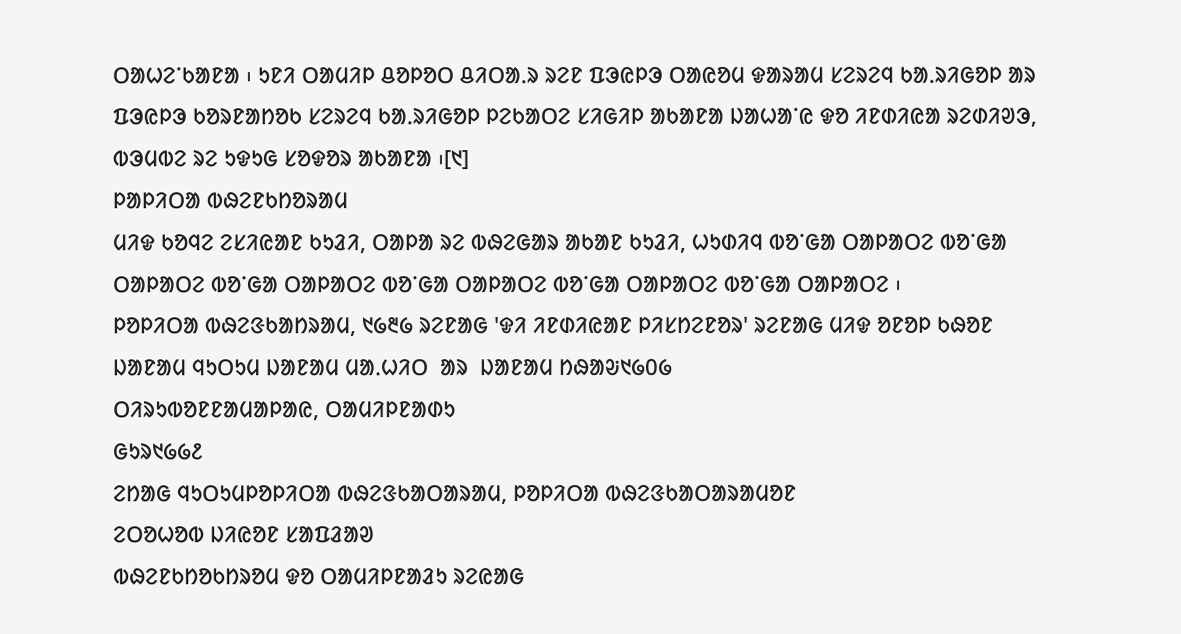ᱛᱟᱦᱮᱸᱠᱟᱱᱟ ᱾ ᱩᱱᱤ ᱛᱟᱢᱤᱞ ᱪᱚᱞᱚᱛ ᱪᱤᱛᱟᱹᱨ ᱨᱮᱱ ᱯᱳᱭᱞᱳ ᱛᱟᱭᱚᱢ ᱫᱟᱨᱟᱢ ᱥᱮᱨᱮᱧ ᱠᱟᱹᱨᱤᱜᱚᱞ ᱟᱨ ᱯᱳᱭᱞᱳ ᱠᱚᱨᱱᱟᱴᱚᱠ ᱥᱮᱨᱮᱧ ᱠᱟᱹᱨᱤᱜᱚᱞ ᱞᱮᱠᱟᱛᱮ ᱥᱤᱜᱤᱞ ᱟᱠᱟᱱᱟ ᱡᱟᱦᱟᱸᱭ ᱫᱚ ᱤᱱᱰᱤᱭᱟ ᱨᱮᱰᱤᱣᱳ, ᱵᱳᱢᱵᱮ ᱨᱮ ᱩᱫᱩᱜ ᱥᱚᱫᱚᱨ ᱟᱠᱟᱱᱟ ᱾[᱑]
ᱞᱟᱞᱤᱛᱟ ᱵᱷᱮᱱᱠᱴᱚᱨᱟᱢ
ᱢᱤᱫ ᱠᱚᱧᱮ ᱮᱥᱤᱭᱟᱱ ᱠᱩᱲᱤ, ᱛᱟᱞᱟ ᱨᱮ ᱵᱷᱮᱜᱟᱨ ᱟᱠᱟᱱ ᱠᱩᱲᱤ, ᱦᱩᱰᱤᱧ ᱵᱚᱸᱜᱟ ᱛᱟᱞᱟᱛᱮ ᱵᱚᱸᱜᱟ ᱛᱟᱞᱟᱛᱮ ᱵᱚᱸᱜᱟ ᱛᱟᱞᱟᱛᱮ ᱵᱚᱸᱜᱟ ᱛᱟᱞᱟᱛᱮ ᱵᱚᱸᱜᱟ ᱛᱟᱞᱟᱛᱮ ᱵᱚᱸᱜᱟ ᱛᱟᱞᱟᱛᱮ ᱾
ᱞᱚᱞᱤᱛᱟ ᱵᱷᱮᱝᱠᱟᱴᱨᱟᱢ, ᱑᱙᱓᱙ ᱨᱮᱱᱟᱜ 'ᱫᱤ ᱤᱱᱰᱤᱭᱟᱱ ᱞᱤᱥᱴᱮᱱᱚᱨ' ᱨᱮᱱᱟᱜ ᱢᱤᱫ ᱚᱱᱚᱞ ᱠᱷᱚᱱ
ᱡᱟᱱᱟᱢ ᱧᱩᱛᱩᱢ ᱡᱟᱱᱟᱢ ᱢᱟᱹᱦᱤᱛ  ᱟᱨ  ᱡᱟᱱᱟᱢ ᱴᱷᱟᱶ᱑᱙᱐᱙
ᱛᱤᱨᱩᱵᱚᱱᱱᱟᱢᱟᱞᱟᱭ, ᱛᱟᱢᱤᱞᱱᱟᱰᱩ
ᱜᱩᱨ᱑᱙᱙᱒
ᱮᱴᱟᱜ ᱧᱩᱛᱩᱢᱞᱚᱞᱤᱛᱟ ᱵᱷᱮᱝᱠᱟᱛᱟᱨᱟᱢ, ᱞᱚᱞᱤᱛᱟ ᱵᱷᱮᱝᱠᱟᱛᱟᱨᱟᱢᱚᱱ
ᱮᱛᱚᱦᱚᱵ ᱡᱤᱭᱚᱱ ᱥᱟᱯᱲᱟᱣ
ᱵᱷᱮᱱᱠᱴᱚᱠᱴᱨᱚᱢ ᱫᱚ ᱛᱟᱢᱤᱞᱱᱟᱲᱩ ᱨᱮᱭᱟᱜ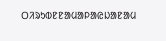ᱛᱤᱨᱩᱵᱱᱱᱟᱢᱟᱞᱟᱭᱡᱟᱱᱟᱢ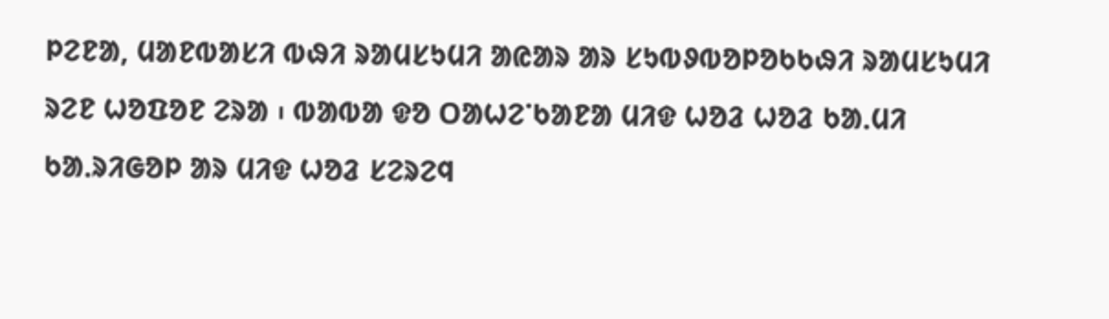ᱞᱮᱱᱟ, ᱢᱟᱱᱵᱟᱥᱤ ᱵᱷᱤ ᱨᱟᱢᱥᱩᱢᱤ ᱟᱭᱟᱨ ᱟᱨ ᱥᱩᱵᱽᱵᱚᱞᱚᱠᱠᱷᱤ ᱨᱟᱢᱥᱩᱢᱤ ᱨᱮᱱ ᱦᱚᱯᱚᱱ ᱮᱨᱟ ᱾ ᱵᱟᱵᱟ ᱫᱚ ᱛᱟᱦᱮᱸᱠᱟᱱᱟ ᱢᱤᱫ ᱦᱚᱲ ᱦᱚᱲ ᱠᱟᱹᱢᱤ ᱠᱟᱹᱨᱤᱜᱚᱞ ᱟᱨ ᱢᱤᱫ ᱦᱚᱲ ᱥᱮᱨᱮᱧ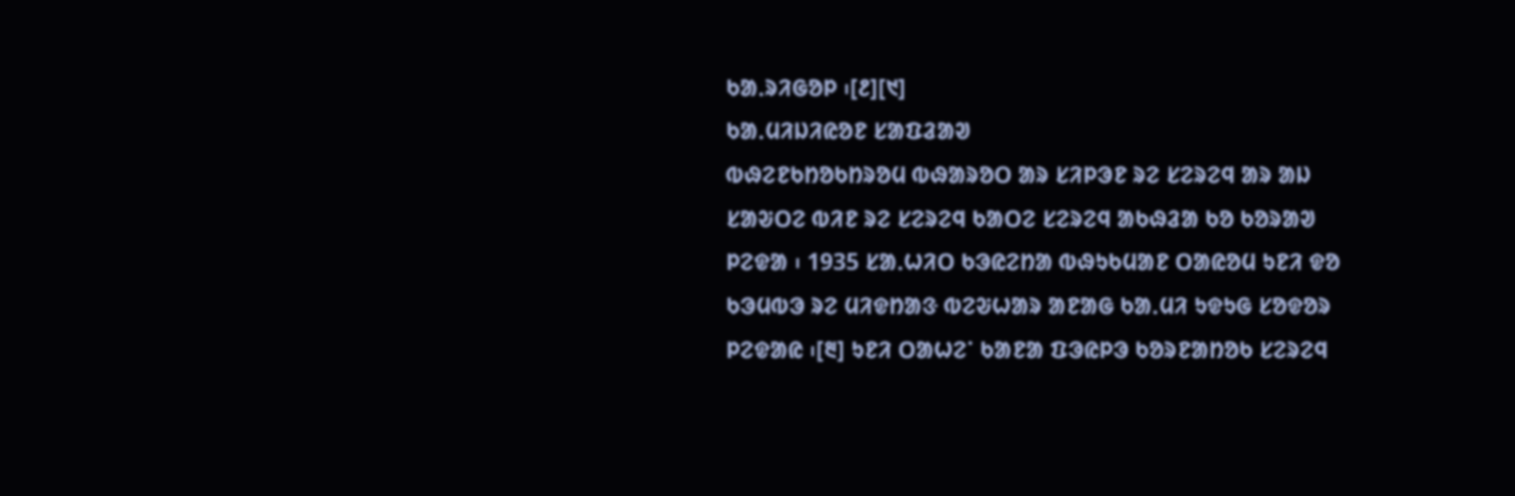ᱠᱟᱹᱨᱤᱜᱚᱞ ᱾[᱒][᱑]
ᱠᱟᱹᱢᱤᱡᱤᱭᱚᱱ ᱥᱟᱯᱲᱟᱣ
ᱵᱷᱮᱱᱠᱴᱚᱠᱴᱨᱚᱢ ᱵᱷᱟᱨᱚᱛ ᱟᱨ ᱥᱤᱞᱳᱱ ᱨᱮ ᱥᱮᱨᱮᱧ ᱟᱨ ᱟᱡ ᱥᱟᱶᱛᱮ ᱵᱤᱱ ᱨᱮ ᱥᱮᱨᱮᱧ ᱠᱟᱛᱮ ᱥᱮᱨᱮᱧ ᱟᱠᱷᱲᱟ ᱠᱚ ᱠᱚᱨᱟᱣ ᱞᱮᱫᱟ ᱾ 1935 ᱥᱟᱹᱦᱤᱛ ᱠᱳᱭᱮᱴᱟ ᱵᱷᱩᱠᱢᱟᱱ ᱛᱟᱭᱚᱢ ᱩᱱᱤ ᱫᱚ ᱠᱳᱢᱵᱳ ᱨᱮ ᱢᱤᱫᱴᱟᱝ ᱵᱮᱶᱦᱟᱨ ᱟᱱᱟᱜ ᱠᱟᱹᱢᱤ ᱩᱫᱩᱜ ᱥᱚᱫᱚᱨ ᱞᱮᱫᱟᱭ ᱾[᱓] ᱩᱱᱤ ᱛᱟᱦᱮᱸ ᱠᱟᱱᱟ ᱯᱳᱭᱞᱳ ᱠᱚᱨᱱᱟᱴᱚᱠ ᱥᱮᱨᱮᱧ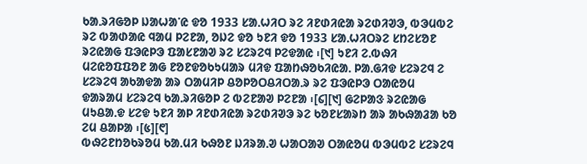ᱠᱟᱹᱨᱤᱜᱚᱞ ᱡᱟᱦᱟᱸᱭ ᱫᱚ 1933 ᱥᱟᱹᱦᱤᱛ ᱨᱮ ᱤᱱᱰᱤᱭᱟ ᱨᱮᱰᱤᱣᱳ, ᱵᱳᱢᱵᱮ ᱨᱮ ᱵᱟᱰᱟᱭ ᱧᱟᱢ ᱞᱮᱱᱟ, ᱚᱡᱮ ᱫᱚ ᱩᱱᱤ ᱫᱚ 1933 ᱥᱟᱹᱦᱤᱛᱨᱮ ᱥᱴᱮᱥᱚᱱ ᱨᱮᱭᱟᱜ ᱯᱳᱭᱞᱳ ᱯᱟᱥᱱᱟᱣ ᱨᱮ ᱥᱮᱨᱮᱧ ᱞᱮᱫᱟᱭ ᱾[᱑] ᱩᱱᱤ ᱮᱹᱵᱷᱤ ᱢᱮᱭᱚᱯᱯᱚᱱ ᱟᱜ ᱱᱚᱱᱫᱚᱠᱩᱢᱟᱨ ᱢᱤᱫ ᱯᱟᱴᱷᱚᱠᱤᱭᱟᱹ ᱞᱟᱹᱜᱤᱫ ᱥᱮᱨᱮᱧ ᱮ ᱥᱮᱨᱮᱧ ᱟᱠᱟᱫᱟ ᱟᱨ ᱛᱟᱢᱤᱞ ᱪᱚᱞᱚᱛᱪᱤᱛᱟᱹᱨ ᱨᱮ ᱯᱳᱭᱞᱳ ᱛᱟᱭᱚᱢ ᱫᱟᱨᱟᱢ ᱥᱮᱨᱮᱧ ᱠᱟᱹᱨᱤᱜᱚᱞ ᱮ ᱵᱮᱱᱟᱣ ᱞᱮᱱᱟ ᱾[᱔][᱑] ᱜᱮᱞᱟᱝ ᱨᱮᱭᱟᱜ ᱢᱩᱪᱟᱹᱫ ᱥᱮᱫ ᱩᱱᱤ ᱟᱞ ᱤᱱᱰᱤᱭᱟ ᱨᱮᱰᱤᱣᱳ ᱨᱮ ᱠᱚᱱᱥᱟᱨᱴ ᱟᱨ ᱟᱠᱷᱟᱲᱟ ᱠᱚ ᱮᱢ ᱪᱟᱞᱟ ᱾[᱕][᱖]
ᱵᱷᱮᱱᱴᱚᱠᱨᱚᱢ ᱠᱟᱹᱢᱤ ᱠᱷᱚᱱ ᱡᱤᱨᱟᱹᱣ ᱦᱟᱛᱟᱣ ᱛᱟᱭᱚᱢ ᱵᱳᱢᱵᱮ ᱥᱮᱨᱮᱧ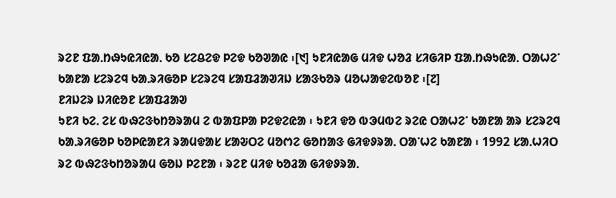ᱨᱮᱱ ᱯᱟᱹᱴᱷᱩᱭᱤᱭᱟᱹ ᱠᱚ ᱥᱮᱪᱮᱫ ᱞᱮᱫ ᱠᱚᱣᱟᱭ ᱾[᱑] ᱩᱱᱤᱭᱟᱜ ᱢᱤᱫ ᱦᱚᱲ ᱥᱤᱜᱤᱞ ᱯᱟᱹᱴᱷᱩᱭᱟᱹ ᱛᱟᱦᱮᱸ ᱠᱟᱱᱟ ᱥᱮᱨᱮᱧ ᱠᱟᱹᱨᱤᱜᱚᱞ ᱥᱮᱨᱮᱧ ᱥᱟᱯᱲᱟᱣᱤᱡ ᱥᱟᱝᱠᱚᱨ ᱢᱚᱦᱟᱫᱮᱵᱚᱱ ᱾[᱗]
ᱱᱤᱡᱮᱨ ᱡᱤᱭᱚᱱ ᱥᱟᱯᱲᱟᱣ
ᱩᱱᱤ ᱠᱮᱹ ᱮᱥ ᱵᱷᱮᱝᱠᱴᱚᱨᱟᱢ ᱮ ᱵᱟᱯᱞᱟ ᱞᱮᱫᱮᱭᱟ ᱾ ᱩᱱᱤ ᱫᱚ ᱵᱳᱢᱵᱮ ᱨᱮᱭ ᱛᱟᱦᱮᱸ ᱠᱟᱱᱟ ᱟᱨ ᱥᱮᱨᱮᱧ ᱠᱟᱹᱨᱤᱜᱚᱞ ᱠᱚᱞᱭᱟᱱᱤ ᱨᱟᱢᱫᱟᱥ ᱥᱟᱶᱛᱮ ᱢᱚᱬᱮ ᱜᱚᱴᱟᱝ ᱜᱤᱫᱽᱨᱟᱹ ᱛᱟᱸᱦᱮ ᱠᱟᱱᱟ ᱾ 1992 ᱥᱟᱹᱦᱤᱛ ᱨᱮ ᱵᱷᱮᱝᱠᱴᱚᱨᱟᱢ ᱜᱚᱡ ᱞᱮᱱᱟ ᱾ ᱨᱮᱱ ᱢᱤᱫ ᱠᱚᱲᱟ ᱜᱤᱫᱽᱨᱟᱹ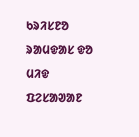ᱠᱨᱤᱥᱱᱚ ᱨᱟᱢᱫᱟᱥ ᱫᱚ ᱢᱤᱫ ᱯᱮᱥᱟᱣᱟᱱ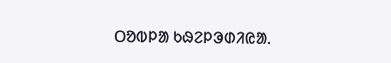ᱛᱚᱵᱞᱟ ᱠᱷᱮᱞᱳᱰᱤᱭᱟᱹ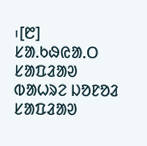᱾[᱘]
ᱥᱟᱹᱠᱷᱭᱟᱹᱛ ᱥᱟᱯᱲᱟᱣ
ᱵᱟᱦᱨᱮ ᱡᱚᱱᱚᱲ ᱥᱟᱯᱲᱟᱣ